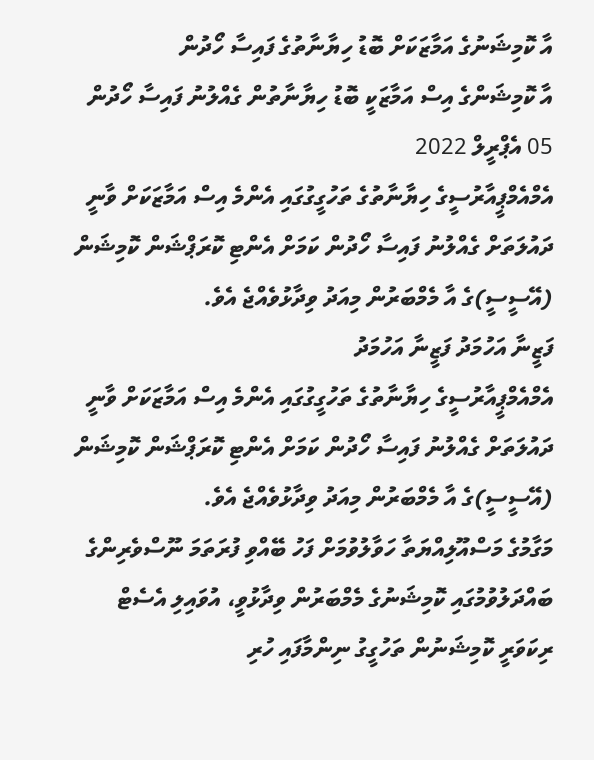އާ ކޮމިޝަނުގެ އަމާޒަކަށް ބޮޑު ހިޔާނާތުގެ ފައިސާ ހޯދުން
އާ ކޮމިޝަންގެ އިސް އަމާޒަކީ ބޮޑު ހިޔާނާތުން ގެއްލުނު ފައިސާ ހޯދުން
05 އެޕްރީލް 2022
އެމްއެމްޕީއާރުސީގެ ހިޔާނާތުގެ ތަހުގީގުގައި އެންމެ އިސް އަމާޒަކަށް ވާނީ ދައުލަތަށް ގެއްލުނު ފައިސާ ހޯދުން ކަމަށް އެންޓި ކޮރަޕްޝަން ކޮމިޝަން (އޭސީސީ)ގެ އާ މެމްބަރުން މިއަދު ވިދާޅުވެއްޖެ އެވެ.
ފަޒީނާ އަހުމަދު ފަޒީނާ އަހުމަދު
އެމްއެމްޕީއާރުސީގެ ހިޔާނާތުގެ ތަހުގީގުގައި އެންމެ އިސް އަމާޒަކަށް ވާނީ ދައުލަތަށް ގެއްލުނު ފައިސާ ހޯދުން ކަމަށް އެންޓި ކޮރަޕްޝަން ކޮމިޝަން (އޭސީސީ)ގެ އާ މެމްބަރުން މިއަދު ވިދާޅުވެއްޖެ އެވެ.
މަގާމުގެ މަސްއޫލިއްޔަތާ ހަވާލުވުމަށް ފަހު ބޭއްވި ފުރަތަމަ ނޫސްވެރިންގެ ބައްދަލުވުމުގައި ކޮމިޝަނުގެ މެމްބަރުން ވިދާޅުވީ، އުވައިލި އެސެޓް ރިކަވަރީ ކޮމިޝަނުން ތަހުގީގު ނިންމާފައި ހުރި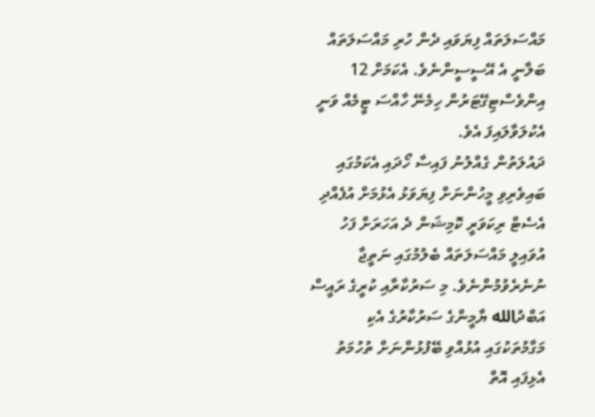މައްސަލަތައް ފިޔަވައި ދެން ހުރި މައްސަލަތައް ބަލާނީ އެ އޭސީސީންނެވެ. އެކަމަށް 12 އިންވެސްޓިގޭޓަރުން ހިމެނޭ ހާއްސަ ޓީމެއް ވަނީ އެކުލަވާލައިފަ އެވެ.
ދައުލަތުން ގެއްލުނު ފައިސާ ހޯދައި އެކަމުގައި ބައިވެރިވި މީހުންނަށް ފިޔަވަޅު އެޅުމަށް އުފެއްދި އެސެޓް ރިކަވަރީ ކޮމިޝަން ދެ އަހަރަށް ފަހު އުވައިލީ މައްސަލަތައް ބެލުމުގައި ނަތީޖާ ނުނެރެވުމުންނެވެ. މި ސަރުކާރާއި ކުރީގެ ރައީސް އަބްދުالله ޔާމީންގެ ސަރުކާރުގެ އެކި މަގާމުތަކުގައި އުޅުއްވި ބޭފުޅުންނަށް ތުހުމަތު އެޅިފައި އޮތް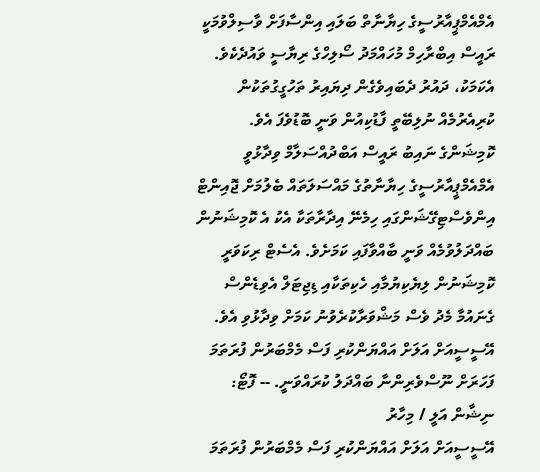އެމްއެމްޕީއާރުސީގެ ހިޔާނާތް ބަލައި އިންސާފަށް ވާސިލްވުމަކީ ރައީސް އިބްރާހިމް މުހައްމަދު ސޯލިހްގެ ރިޔާސީ ވައުދެކެވެ.
އެކަމަކު، ދައުރު ދެބައިވެގެން ދިޔައިރު ތަހުގީގުތަކުން ކުރިއެރުމެއް ނުލިބޭތީ ފާޑުކިއުން ވަނީ ބޮޑުވެފަ އެވެ.
ކޮމިޝަންގެ ނައިބު ރައީސް އަބްދުއްސަލާމް ވިދާޅުވީ އެމްއެމްޕީއާރުސީގެ ހިޔާނާތުގެ މައްސަލަތައް ބެލުމަށް ޖޮއިންޓް އިންވެސްޓިގޭޝަންގައި ހިމެނޭ އިދާރާތަކާ އެކު އެ ކޮމިޝަނުން ބައްދަލުވުމެއް ވަނީ ބާއްވާފައި ކަމަށެވެ. އެސެޓް ރިކަވަރީ ކޮމިޝަނުން ލިޔެކިޔުމާއި ހެކިތަކާއި ޑިޖިޓަލް އެވިޑެންސް ގެނައުމާ މެދު ވެސް މަޝްވަރާކުރެވުނު ކަމަށް ވިދާޅުވި އެވެ.
އޭސީސީއަށް އަލަށް އައްޔަންކުރި ފަސް މެމްބަރުން ފުރަތަމަ ފަހަރަށް ނޫސްވެރިންނާ ބައްދަލު ކުރައްވަނީ. -- ފޮޓޯ: ނިޝާން އަލީ / މިހާރު
އޭސީސީއަށް އަލަށް އައްޔަންކުރި ފަސް މެމްބަރުން ފުރަތަމަ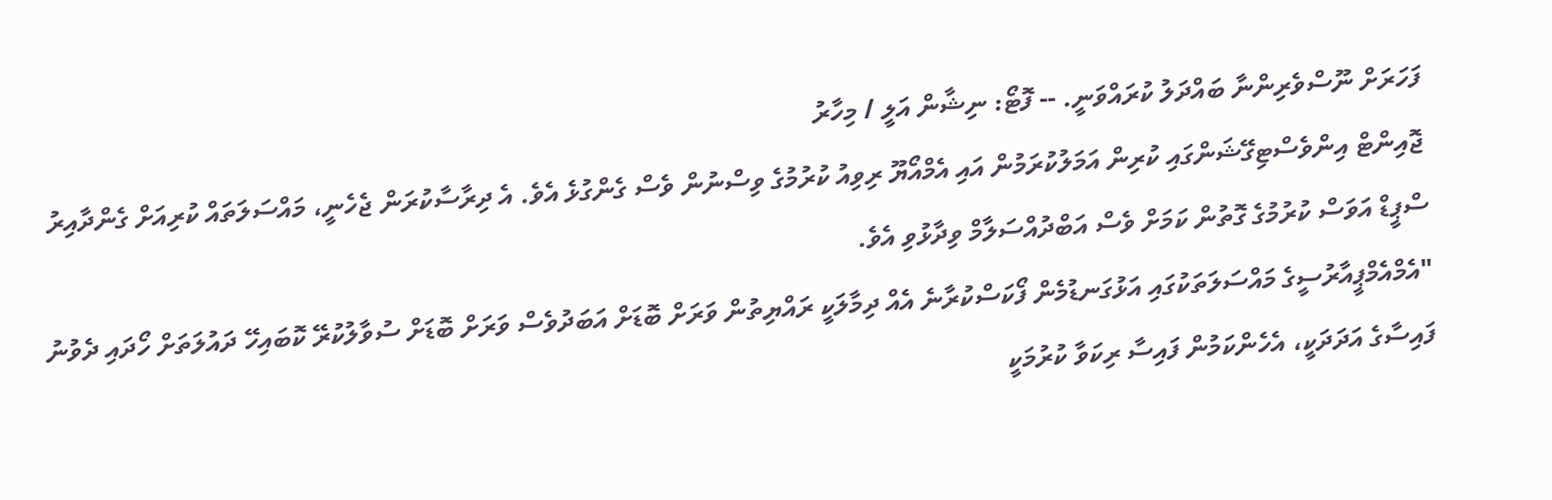ފަހަރަށް ނޫސްވެރިންނާ ބައްދަލު ކުރައްވަނީ. -- ފޮޓޯ: ނިޝާން އަލީ / މިހާރު
ޖޮއިންޓް އިންވެސްޓިގޭޝަންގައި ކުރިން އަމަލުކުރަމުން އައި އެމްއޯޔޫ ރިވިއު ކުރުމުގެ ވިސްނުން ވެސް ގެންގުޅެ އެވެ. އެ ދިރާސާކުރަން ޖެހެނީ، މައްސަލަތައް ކުރިއަށް ގެންދާއިރު ސްޕީޑް އަވަސް ކުރުމުގެ ގޮތުން ކަމަށް ވެސް އަބްދުއްސަލާމް ވިދާޅުވި އެވެ.
"އެމްއެމްޕީއާރުސީގެ މައްސަލަތަކުގައި އަޅުގަނޑުމެން ފޯކަސްކުރާނެ އެއް ދިމާލަކީ ރައްޔިތުން ވަރަށް ބޮޑަށް އަބަދުވެސް ވަރަށް ބޮޑަށް ސުވާލުކުރޭ ކޮބައިހޭ ދައުލަތަށް ހޯދައި ދެވުނު ފައިސާގެ އަދަދަކީ، އެހެންކަމުން ފައިސާ ރިކަވާ ކުރުމަކީ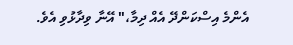އެންމެ އިސްކަންދޭ އެއް ދިމާ،" އޭނާ ވިދާޅުވި އެވެ.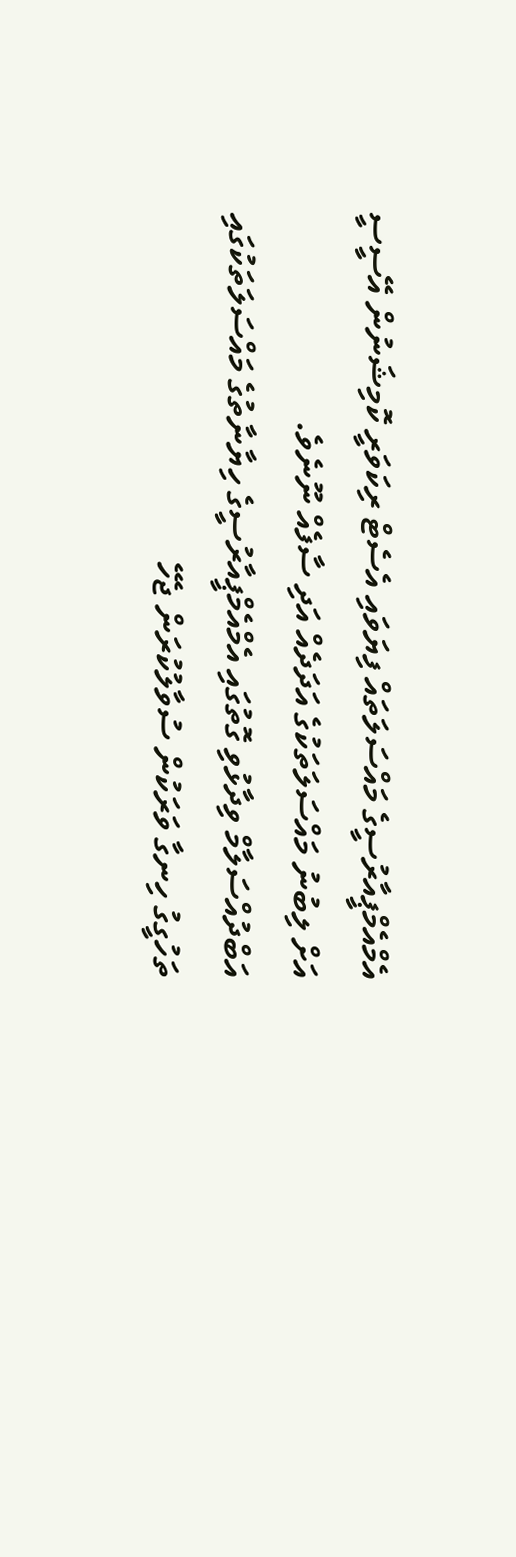އެމްއެމްޕީއާރުސީގެ މައްސަލަތައް ފިޔަވައި އެސެޓް ރިކަވަރީ ކޮމިޝަނުން އޭސީސީ އަށް ލިބުނު މައްސަލަތަކުގެ އަދަދެއް އަދި ސާފެއް ނޫނެވެ.
އަބްދުއްސަލާމް ވިދާޅުވި ގޮތުގައި އެމްއެމްޕީއާރުސީގެ ހިޔާނާތުގެ މައްސަލަތަކުގައި ތަހުގީގު ހިނގާ ވަރަކުން ސުވާލުކުރަން ޖެހޭ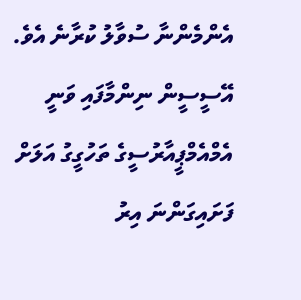އެންމެންނާ ސުވާލު ކުރާނެ އެވެ.
އޭސީސީން ނިންމާފައި ވަނީ އެމްއެމްޕީއާރުސީގެ ތަހުގީގު އަލަށް ފަށައިގަންނަ އިރު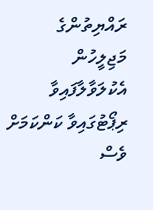ރައްޔިތުންގެ މަޖިލީހުން އެކުލަވާލާފައިވާ ރިޕޯޓުގައިވާ ކަންކަމަށް ވެސް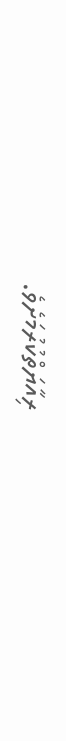ރިއާޔަތްކުރުމަށެވެ.